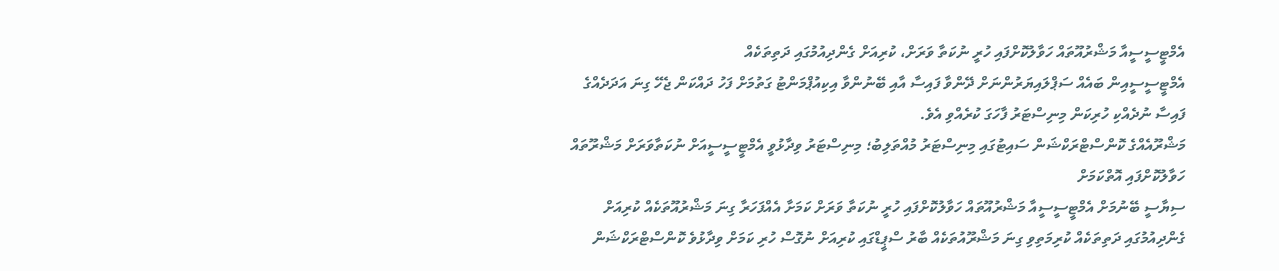އެމްޓީސީސީއާ މަޝްރުއޫތައް ހަވާލުކޮށްފައި ހުރީ ނުކަތާ ވަރަށް، ކުރިއަށް ގެންދިއުމުގައި ދަތިތަކެއް
އެމްޓީސީސީއިން ބައެއް ސަޕްލައިޔަރުންނަށް ދޭންވާ ފައިސާ އާއި ބޭނުންވާ އިކިއުޕްމަންޓު ގަތުމަށް ފަހު ދައްކަން ޖެހޭ ގިނަ އަދަދެއްގެ ފައިސާ ނުދެއްކި ހުރިކަން މިނިސްޓަރު ފާހަގަ ކުރެއްވި އެވެ.
މަޝްރޫއެއްގެ ކޮންސްޓްރަކްޝަން ސައިޓުގައި މިނިސްޓަރު މުއްތަލިބު؛ މިނިސްޓަރު ވިދާޅުވީ އެމްޓީސީސީއަށް ނުކަތާވަރަށް މަޝްރޫތައް ހަވާލުކޮށްފައި އޮތްކަމަށް
ސިޔާސީ ބޭނުމަށް އެމްޓީސީސީއާ މަޝްރުއޫތައް ހަވާލުކޮށްފައި ހުރީ ނުކަތާ ވަރަށް ކަމަށާ އެއްފަހަރާ ގިނަ މަޝްރުއޫތަކެއް ކުރިއަށް ގެންދިއުމުގައި ދަތިތަކެއް ކުރިމަތިވި ގިނަ މަޝްރޫއުތަކެއް ބާރު ސްޕީޑްގައި ކުރިއަށް ނުގޮސް ހުރި ކަމަށް ވިދާޅުވެ ކޮންސްޓްރަކްޝަން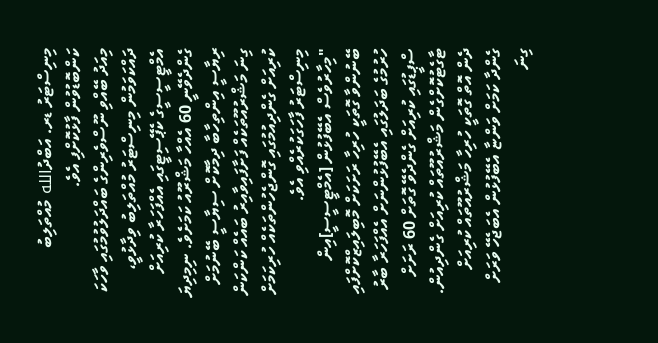މިނިސްޓަރު ޑރ. އަބްދުالله މުއްތަލިބު ކަންބޮޑުވުން ފާޅުކޮށްފި އެވެ.
މިއަދު ބޭއްވި ނޫސްވެރިންގެ ބައްދަލުވުމުގައި ވާހަކަ ދައްކަވަމުން މިނިސްޓަރު މުއްތަލިބު ވިދާޅުވީ، އެމްޓީސީސީގެ ކެޕޭސިޓީގައި އެއްފަހަރާ ކުރިއަށް ގެންދެވޭނީ 60 އެއްހާ މަޝްރޫއު ކަމަށެވެ. ނިމިދިޔަ ރިޔާސީ އިންތިހާބާ ދިމާކޮށް ސިޔާސީ ބޭނުމަށް ގިނަ މަޝްރުއޫތަކެއް ފަށާފައިވާއިރު ބައެއް ކަންކަން ކުރިއަށް ގެންދިއުމުގައި ގޮންޖެހުންތަކެއް ހުރިކަމަށް މިނިސްޓަރު ފާހަގަކުރެއްވި އެވެ.
"މިހާރުވެސް އެބޭފުޅުން [އެމްޓީސީސީ]އިން ބޭނުންވާ ގޮތަކީ ހުރިހާ ރަށަކަށް މޮބިލައިޒްކޮށްފައި ހުރުމުގެ ބަދަލުގައި އެބޭފުޅުންނަށް އެއްފަހަރާ ބާރު ސްޕީޑުގައި ކުރިއަށް ގެންދެވޭ ގޮތަށް 60 ރަށަށް ޓާގެޓުކޮށްގެން މަޝްރުއޫތައް ކުރިއަށް ގެންދިއުން. ދެން އޮތް ގޮތަކީ ހުރިހާ މަޝްރުއޫތައް ކުރިއަށް ގެންދާ ކަމަށް ވަންޏާ އެބޭފުޅުން އެބަޖެހޭ ވަރަށް ގިނަ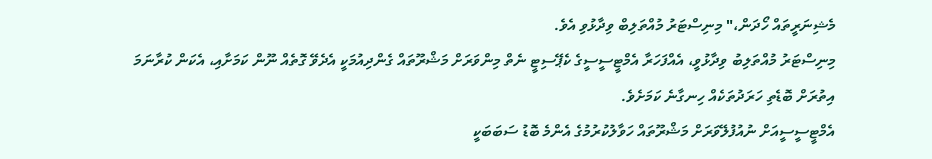މެޝިނަރީތައް ހޯދަން،" މިނިސްޓަރު މުއްތަލިބް ވިދާޅުވި އެވެ.
މިނިސްޓަރު މުއްތަލިބު ވިދާޅުވީ، އެއްފަހަރާ އެމްޓީސީސީގެ ކެޕޭސިޓީ ނެތް މިންވަރަށް މަޝްރޫތައް ގެންދިއުމަކީ އެދެވޭ ގޮތެއް ނޫން ކަމަށާއި، އެކަން ކުރާނަމަ އިތުރަށް ބޮޑެތި ހަރަދުތަކެއް ހިނގާނެ ކަމަށެވެ.
އެމްޓީސީސީއަށް ނުއުފުލޭވަރަށް މަޝްރޫތައް ހަވާލުކުރުމުގެ އެންމެ ބޮޑު ސަބަބަކީ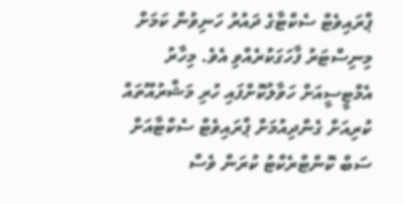ޕްރައިވެޓް ސެކްޓާގެ ދައުރު ހަނިވުން ކަމަށް މިނިސްޓަރު ފާހަގަކުރެއްވި އެވެ. މިހާރު އެމްޓީސީއަށް ހަވާލުކޮށްފައި ހުރި މަޝްރުއޫތައް ކުރިއަށް ގެންދިއުމަށް ޕްރައިވެޓް ސެކްޓާއަށް ސަބް ކޮންޓްރެކްޓު ކުރަން ވެސް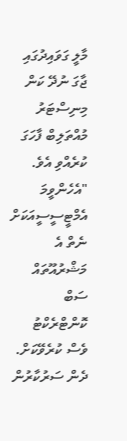މާލީ ގަވައިދުގައި ޖާގަ ނުދޭ ކަން މިނިސްޓަރު މުއްތަލިބް ފާހަގަ ކުރެއްވި އެވެ.
"އެހެންވީމަ އެމްޓީސީސީއަކަށް ނެތް އެ މަޝްރުއޫތައް ސަބް ކޮންޓްރެކްޓު ވެސް ކުރެވޭކަށް. ދެން ސަރުކާރުން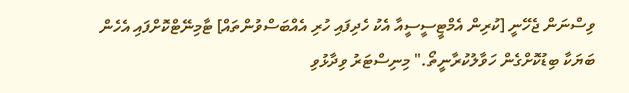ވިސްނަން ޖެހޭނީ [ކުރިން އެމްޓީސީސީއާ އެކު ހެދިފައި ހުރި އެއްބަސްވުންތައް] ޓާމިނޭޓްކޮށްފައި އެހެން ބަޔަކާ ބިޑުކޮށްގެން ހަވާލުކުރާނީތޯ." މިނިސްޓަރު ވިދާޅުވި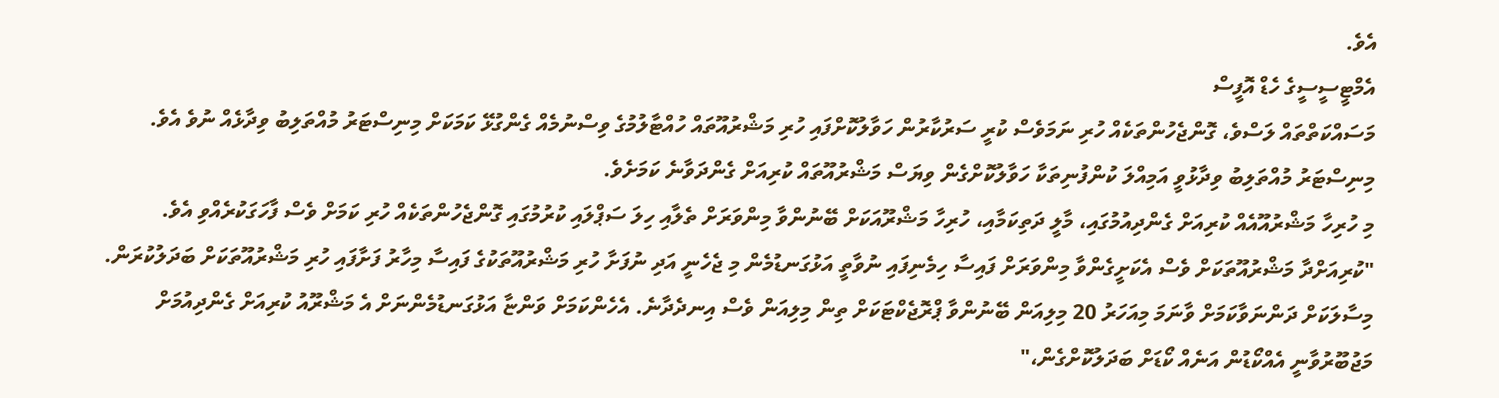އެވެ.
އެމްޓީސީސީގެ ހެޑް އޮފީސް
މަސައްކަތްތައް ލަސްވެ، ގޮންޖެހުންތަކެއް ހުރި ނަމަވެސް ކުރީ ސަރުކާރުން ހަވާލުކޮށްފައި ހުރި މަޝްރުއޫތައް ހުއްޓާލުމުގެ ވިސްނުމެއް ގެންގުޅޭ ކަމަކަށް މިނިސްޓަރު މުއްތަލިބު ވިދާޅެއް ނުވެ އެވެ. މިނިސްޓަރު މުއްތަލިބު ވިދާޅުވީ އަމިއްލަ ކުންފުނިތަކާ ހަވާލުކޮށްގެން ވިޔަސް މަޝްރުއޫތައް ކުރިއަށް ގެންދަވާނެ ކަމަށެވެ.
މި ހުރިހާ މަޝްރުއޫއެއް ކުރިއަށް ގެންދިއުމުގައި، މާލީ ދަތިކަމާއި، ހުރިހާ މަޝްރޫއަކަށް ބޭނުންވާ މިންވަރަށް ތެލާއި ހިލަ ސަޕްލައި ކުރުމުގައި ގޮންޖެހުންތަކެއް ހުރި ކަމަށް ވެސް ފާހަގަކުރެއްވި އެވެ.
"ކުރިއަށްދާ މަޝްރުއޫތަކަށް ވެސް އެކަށީގެންވާ މިންވަރަށް ފައިސާ ހިމެނިފައި ނުވާތީ އަޅުގަނޑުމެން މި ޖެހެނީ އަދި ނުފަށާ ހުރި މަޝްރުއޫތަކުގެ ފައިސާ މިހާރު ފަށާފައި ހުރި މަޝްރުއޫތަކަށް ބަދަލުކުރަން. މިސާލަކަށް ދަންނަވާކަމަށް ވާނަމަ މިއަހަރު 20 މިލިއަން ބޭނުންވާ ޕްރޮޖެކްޓަކަށް ތިން މިލިއަން ވެސް އިނދެދާނެ. އެހެންކަމަށް ވަންޏާ އަޅުގަނޑުމެންނަށް އެ މަޝްރޫއު ކުރިއަށް ގެންދިއުމަށް މަޖުބޫރުވާނީ އެއްކޯޑުން އަނެއް ކޯޑަށް ބަދަލުކޮށްގެން،"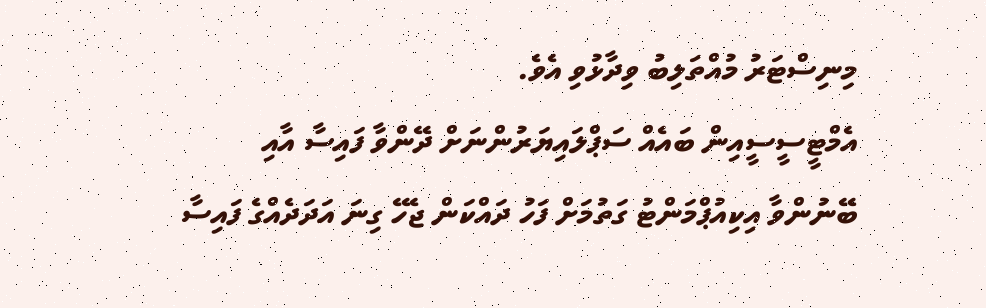މިނިސްޓަރު މުއްތަލިބު ވިދާޅުވި އެވެ.
އެމްޓީސީސީއިން ބައެއް ސަޕްލައިޔަރުންނަށް ދޭންވާ ފައިސާ އާއި ބޭނުންވާ އިކިއުޕްމަންޓު ގަތުމަށް ފަހު ދައްކަން ޖެހޭ ގިނަ އަދަދެއްގެ ފައިސާ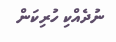ނުދެއްކި ހުރިކަން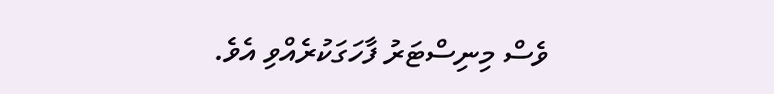ވެސް މިނިސްޓަރު ފާހަގަކުރެއްވި އެވެ.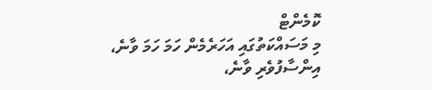ކޮމެންޓް
މި މަސައްކަތުގައި އަހަރެމެން ހަމަ ހަމަ ވާނެ، އިންސާފުވެރި ވާނެ،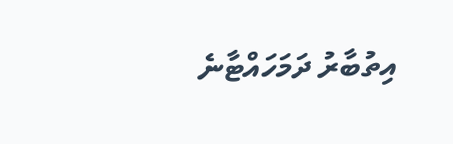އިތުބާރު ދަމަހައްޓާނެ